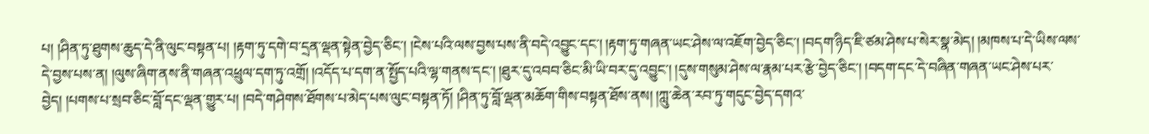པ། །ཤིན་ཏུ་ཐུགས་ཆུད་དེ་ནི་ལུང་བསྟན་པ། །རྟག་ཏུ་དགེ་བ་དྲན་ལྡན་སྟེན་བྱེད་ཅིང་། །ངེས་པའི་ལས་བྱས་པས་ནི་བདེ་འབྱུང་དང་། །རྟག་ཏུ་གཞན་ཡང་ཤེས་ལ་འཇོག་བྱེད་ཅིང་། །བདག་ཉིད་ཇི་ཙམ་ཤེས་པ་སེར་སྣ་མེད། །མཁས་པ་དེ་ཡིས་ལས་དེ་བྱས་པས་ན། །ལུས་ཞིག་ནས་ནི་གཞན་འཕྲུལ་དག་ཏུ་འགྲོ། །འདོད་པ་དག་ན་སྤྱོད་པའི་ལྷ་གནས་དང་། །ཐུར་དུ་འབབ་ཅིང་མི་ཡི་བར་དུ་འབྱུང་། །དུས་གསུམ་ཤེས་ལ་རྣམ་པར་རྩེ་བྱེད་ཅིང་། །བདག་དང་དེ་བཞིན་གཞན་ཡང་ཤེས་པར་བྱེད། །པགས་པ་སྲབ་ཅིང་བློ་དང་ལྡན་གྱུར་པ། །བདེ་གཤེགས་ཐོགས་པ་མེད་པས་ལུང་བསྟན་ཏོ། །ཤིན་ཏུ་བློ་ལྡན་མཆོག་གིས་བསྟན་ཐོས་ནས། །ཀླུ་ཆེན་རབ་ཏུ་གདུང་བྱེད་དགའ་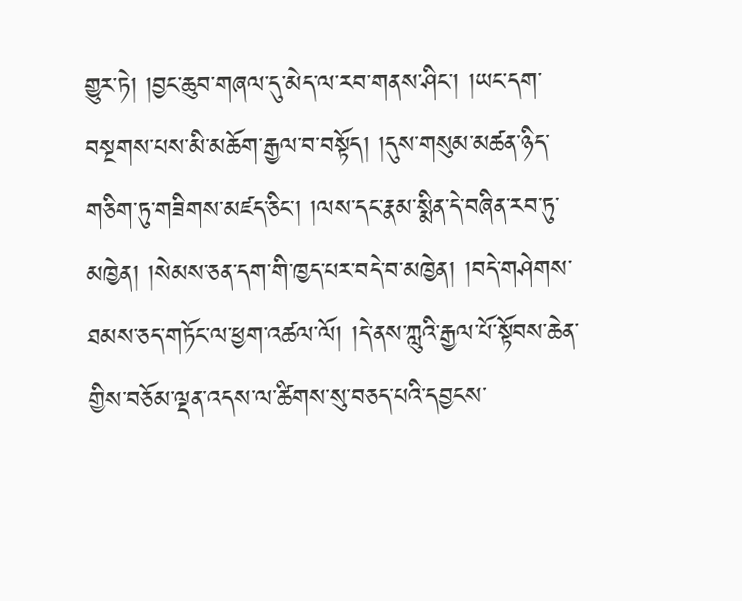གྱུར་ཏེ། །བྱང་ཆུབ་གཞལ་དུ་མེད་ལ་རབ་གནས་ཤིང་། །ཡང་དག་བསྔགས་པས་མི་མཆོག་རྒྱལ་བ་བསྟོད། །དུས་གསུམ་མཚན་ཉིད་གཅིག་ཏུ་གཟིགས་མཛད་ཅིང་། །ལས་དང་རྣམ་སྨིན་དེ་བཞིན་རབ་ཏུ་མཁྱེན། །སེམས་ཅན་དག་གི་ཁྱད་པར་བདེ་བ་མཁྱེན། །བདེ་གཤེགས་ཐམས་ཅད་གཏོང་ལ་ཕྱག་འཚལ་ལོ། །དེ་ནས་ཀླུའི་རྒྱལ་པོ་སྟོབས་ཆེན་གྱིས་བཅོམ་ལྡན་འདས་ལ་ཚིགས་སུ་བཅད་པའི་དབྱངས་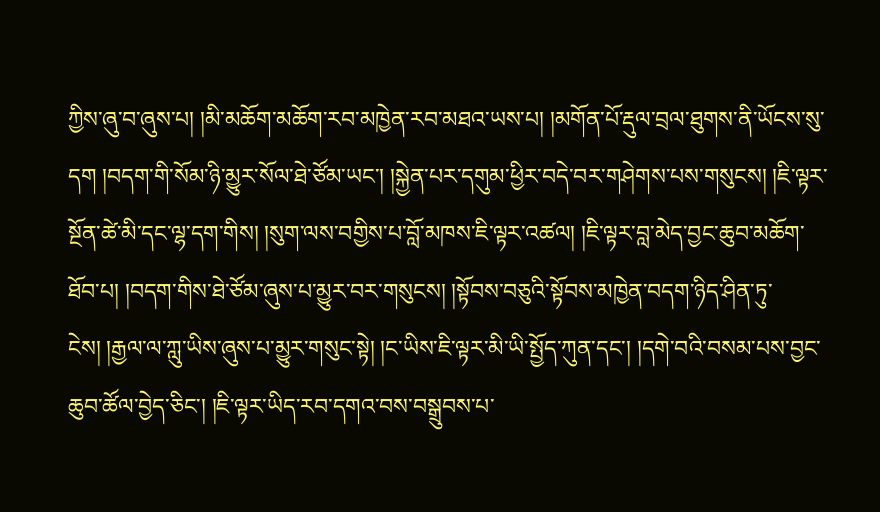ཀྱིས་ཞུ་བ་ཞུས་པ། །མི་མཆོག་མཆོག་རབ་མཁྱེན་རབ་མཐའ་ཡས་པ། །མགོན་པོ་རྡུལ་བྲལ་ཐུགས་ནི་ཡོངས་སུ་དག །བདག་གི་སོམ་ཉི་མྱུར་སོལ་ཐེ་ཙོམ་ཡང་། །སྐྱེན་པར་དགུམ་ཕྱིར་བདེ་བར་གཤེགས་པས་གསུངས། །ཇི་ལྟར་སྔོན་ཚེ་མི་དང་ལྷ་དག་གིས། །སུག་ལས་བགྱིས་པ་བློ་མཁས་ཇི་ལྟར་འཚལ། །ཇི་ལྟར་བླ་མེད་བྱང་ཆུབ་མཆོག་ཐོབ་པ། །བདག་གིས་ཐེ་ཙོམ་ཞུས་པ་མྱུར་བར་གསུངས། །སྟོབས་བཅུའི་སྟོབས་མཁྱེན་བདག་ཉིད་ཤིན་ཏུ་ངེས། །རྒྱལ་ལ་ཀླུ་ཡིས་ཞུས་པ་མྱུར་གསུང་སྟེ། །ང་ཡིས་ཇི་ལྟར་མི་ཡི་སྤྱོད་ཀུན་དང་། །དགེ་བའི་བསམ་པས་བྱང་ཆུབ་ཚོལ་བྱེད་ཅིང་། །ཇི་ལྟར་ཡིད་རབ་དགའ་བས་བསྒྲུབས་པ་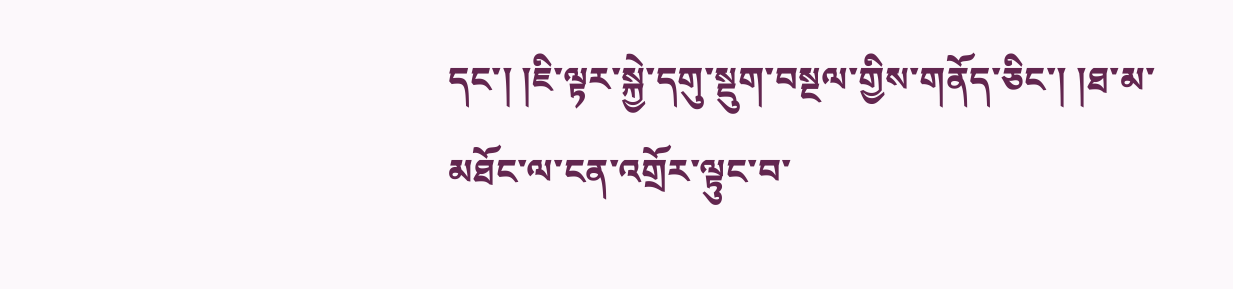དང་། །ཇི་ལྟར་སྐྱེ་དགུ་སྡུག་བསྔལ་གྱིས་གནོད་ཅིང་། །ཐ་མ་མཐོང་ལ་ངན་འགྲོར་ལྟུང་བ་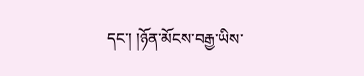དང་། །ཉོན་མོངས་བརྒྱ་ཡིས་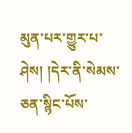མུན་པར་གྱུར་པ་ཤེས། །དེར་ནི་སེམས་ཅན་སྙིང་པོས་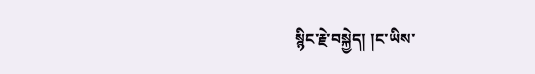སྙིང་རྗེ་བསྐྱེད། །ང་ཡིས་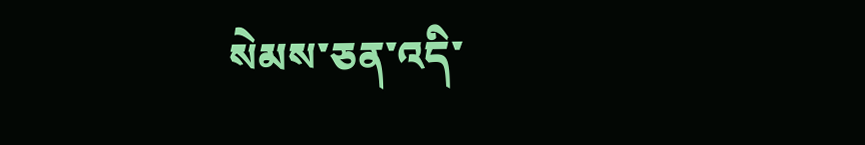སེམས་ཅན་འདི་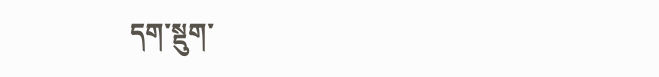དག་སྡུག་